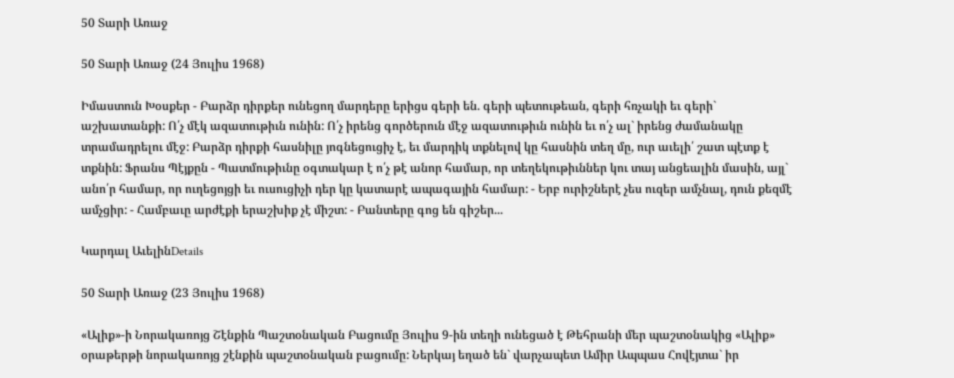50 Տարի Առաջ

50 Տարի Առաջ (24 Յուլիս 1968)

Իմաստուն Խօսքեր - Բարձր դիրքեր ունեցող մարդերը երիցս գերի են. գերի պետութեան, գերի հռչակի եւ գերի` աշխատանքի: Ո՛չ մէկ ազատութիւն ունին: Ո՛չ իրենց գործերուն մէջ ազատութիւն ունին եւ ո՛չ ալ` իրենց ժամանակը տրամադրելու մէջ: Բարձր դիրքի հասնիլը յոգնեցուցիչ է, եւ մարդիկ տքնելով կը հասնին տեղ մը, ուր աւելի՛ շատ պէտք է տքնին: Ֆրանս Պէյքըն - Պատմութիւնը օգտակար է ո՛չ թէ անոր համար, որ տեղեկութիւններ կու տայ անցեալին մասին, այլ` անո՛ր համար, որ ուղեցոյցի եւ ուսուցիչի դեր կը կատարէ ապագային համար: - Երբ ուրիշներէ չես ուզեր ամչնալ, դուն քեզմէ ամչցիր: - Համբաւը արժէքի երաշխիք չէ միշտ: - Բանտերը գոց են գիշեր...

Կարդալ ԱւելինDetails

50 Տարի Առաջ (23 Յուլիս 1968)

«Ալիք»-ի Նորակառոյց Շէնքին Պաշտօնական Բացումը Յուլիս 9-ին տեղի ունեցած է Թեհրանի մեր պաշտօնակից «Ալիք» օրաթերթի նորակառոյց շէնքին պաշտօնական բացումը: Ներկայ եղած են` վարչապետ Ամիր Ապպաս Հովէյտա` իր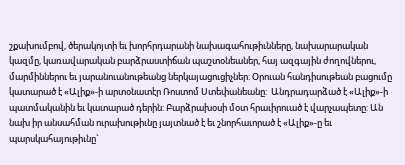շքախումբով, ծերակոյտի եւ խորհրդարանի նախագահութիւնները, նախարարական կազմը, կառավարական բարձրաստիճան պաշտօնեաներ, հայ ազգային ժողովներու, մարմիններու եւ յարանուանութեանց ներկայացուցիչներ: Օրուան հանդիսութեան բացումը կատարած է «Ալիք»-ի արտօնատէր Ռոստոմ Ստեփանեանը:  Անդրադարձած է «Ալիք»-ի պատմականին եւ կատարած դերին: Բարձրախօսի մօտ հրաւիրուած է վարչապետը: Ան նախ իր անսահման ուրախութիւնը յայտնած է եւ շնորհաւորած է «Ալիք»-ը եւ պարսկահայութիւնը`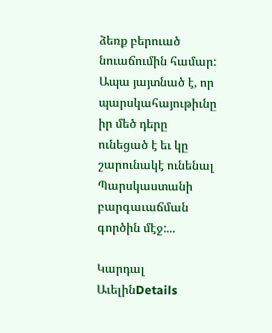ձեռք բերուած նուաճումին համար: Ապա յայտնած է, որ պարսկահայութիւնը իր մեծ դերը ունեցած է եւ կը շարունակէ ունենալ Պարսկաստանի բարգաւաճման գործին մէջ:...

Կարդալ ԱւելինDetails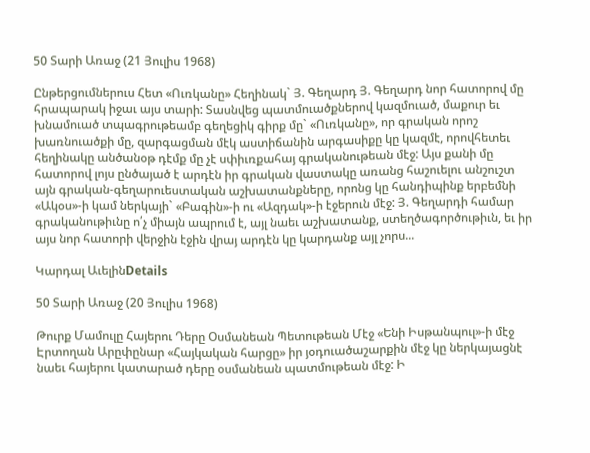50 Տարի Առաջ (21 Յուլիս 1968)

Ընթերցումներուս Հետ «Ուռկանը» Հեղինակ` Յ. Գեղարդ Յ. Գեղարդ նոր հատորով մը հրապարակ իջաւ այս տարի: Տասնվեց պատմուածքներով կազմուած, մաքուր եւ խնամուած տպագրութեամբ գեղեցիկ գիրք մը` «Ուռկանը», որ գրական որոշ խառնուածքի մը, զարգացման մէկ աստիճանին արգասիքը կը կազմէ, որովհետեւ հեղինակը անծանօթ դէմք մը չէ սփիւռքահայ գրականութեան մէջ: Այս քանի մը հատորով լոյս ընծայած է արդէն իր գրական վաստակը առանց հաշուելու անշուշտ այն գրական-գեղարուեստական աշխատանքները, որոնց կը հանդիպինք երբեմնի «Ակօս»-ի կամ ներկայի` «Բագին»-ի ու «Ազդակ»-ի էջերուն մէջ: Յ. Գեղարդի համար գրականութիւնը ո՛չ միայն ապրում է, այլ նաեւ աշխատանք, ստեղծագործութիւն, եւ իր այս նոր հատորի վերջին էջին վրայ արդէն կը կարդանք այլ չորս...

Կարդալ ԱւելինDetails

50 Տարի Առաջ (20 Յուլիս 1968)

Թուրք Մամուլը Հայերու Դերը Օսմանեան Պետութեան Մէջ «Ենի Իսթանպուլ»-ի մէջ Էրտողան Արըփընար «Հայկական հարցը» իր յօդուածաշարքին մէջ կը ներկայացնէ նաեւ հայերու կատարած դերը օսմանեան պատմութեան մէջ: Ի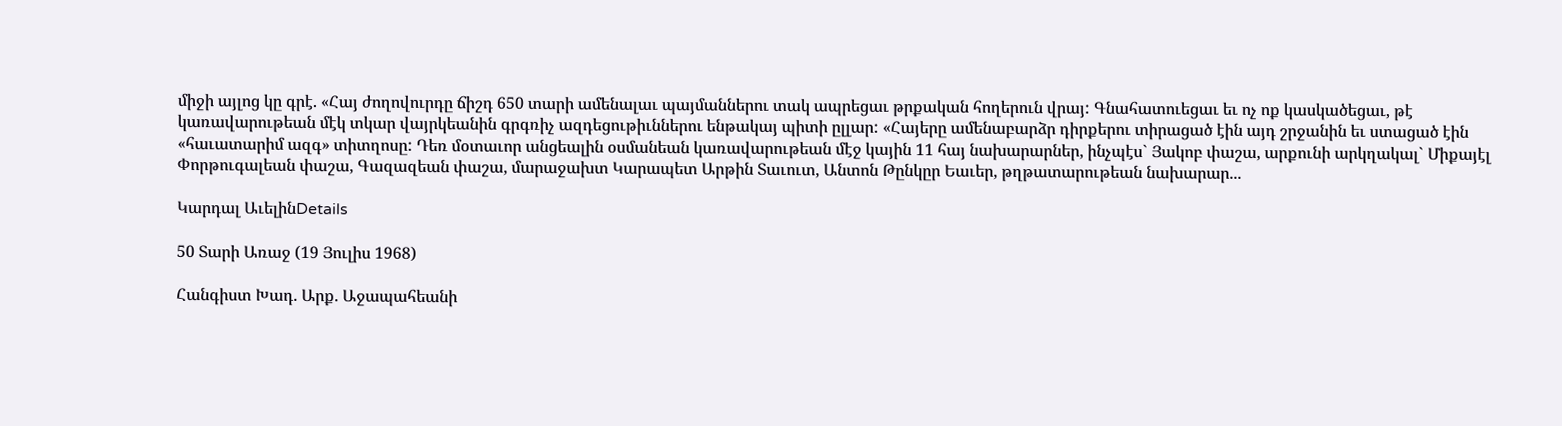միջի այլոց կը գրէ. «Հայ ժողովուրդը ճիշդ 650 տարի ամենալաւ պայմաններու տակ ապրեցաւ թրքական հողերուն վրայ: Գնահատուեցաւ եւ ոչ ոք կասկածեցաւ, թէ կառավարութեան մէկ տկար վայրկեանին գրգռիչ ազդեցութիւններու ենթակայ պիտի ըլլար: «Հայերը ամենաբարձր դիրքերու տիրացած էին այդ շրջանին եւ ստացած էին «հաւատարիմ ազգ» տիտղոսը: Դեռ մօտաւոր անցեալին օսմանեան կառավարութեան մէջ կային 11 հայ նախարարներ, ինչպէս` Յակոբ փաշա, արքունի արկղակալ` Միքայէլ Փորթուգալեան փաշա, Գազազեան փաշա, մարաջախտ Կարապետ Արթին Տաւուտ, Անտոն Թընկըր Եաւեր, թղթատարութեան նախարար...

Կարդալ ԱւելինDetails

50 Տարի Առաջ (19 Յուլիս 1968)

Հանգիստ Խադ. Արք. Աջապահեանի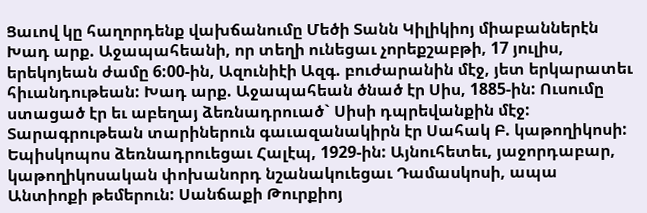Ցաւով կը հաղորդենք վախճանումը Մեծի Տանն Կիլիկիոյ միաբաններէն Խադ արք. Աջապահեանի, որ տեղի ունեցաւ չորեքշաբթի, 17 յուլիս, երեկոյեան ժամը 6:00-ին, Ազունիէի Ազգ. բուժարանին մէջ, յետ երկարատեւ հիւանդութեան: Խադ արք. Աջապահեան ծնած էր Սիս, 1885-ին: Ուսումը ստացած էր եւ աբեղայ ձեռնադրուած` Սիսի դպրեվանքին մէջ: Տարագրութեան տարիներուն գաւազանակիրն էր Սահակ Բ. կաթողիկոսի: Եպիսկոպոս ձեռնադրուեցաւ Հալէպ, 1929-ին: Այնուհետեւ, յաջորդաբար, կաթողիկոսական փոխանորդ նշանակուեցաւ Դամասկոսի, ապա Անտիոքի թեմերուն: Սանճաքի Թուրքիոյ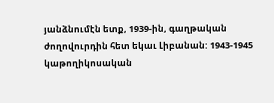յանձնումէն ետք, 1939-ին, գաղթական ժողովուրդին հետ եկաւ Լիբանան: 1943-1945 կաթողիկոսական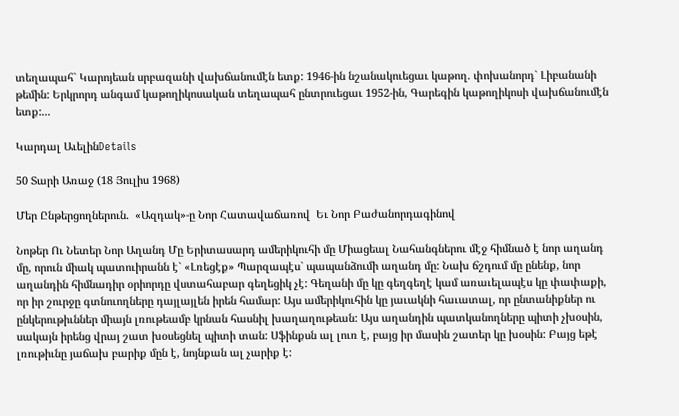տեղապահ` Կարոյեան սրբազանի վախճանումէն ետք: 1946-ին նշանակուեցաւ կաթող. փոխանորդ` Լիբանանի թեմին: Երկրորդ անգամ կաթողիկոսական տեղապահ ընտրուեցաւ 1952-ին, Գարեգին կաթողիկոսի վախճանումէն ետք:...

Կարդալ ԱւելինDetails

50 Տարի Առաջ (18 Յուլիս 1968)

Մեր Ընթերցողներուն.  «Ազդակ»-ը Նոր Հատավաճառով  Եւ Նոր Բաժանորդագինով

Նոթեր Ու Նետեր Նոր Աղանդ Մը Երիտասարդ ամերիկուհի մը Միացեալ Նահանգներու մէջ հիմնած է նոր աղանդ մը, որուն միակ պատուիրանն է` «Լռեցէք» Պարզապէս` պապանձումի աղանդ մը: Նախ ճշդում մը ընենք, նոր աղանդին հիմնադիր օրիորդը վստահաբար գեղեցիկ չէ: Գեղանի մը կը գեղգեղէ կամ առաւելապէս կը փափաքի, որ իր շուրջը գտնուողները դայլայլեն իրեն համար: Այս ամերիկուհին կը յաւակնի հաւատալ, որ ընտանիքներ ու ընկերութիւններ միայն լռութեամբ կրնան հասնիլ խաղաղութեան: Այս աղանդին պատկանողները պիտի չխօսին, սակայն իրենց վրայ շատ խօսեցնել պիտի տան: Սֆինքսն ալ լուռ է, բայց իր մասին շատեր կը խօսին: Բայց եթէ լռութիւնը յաճախ բարիք մըն է, նոյնքան ալ չարիք է: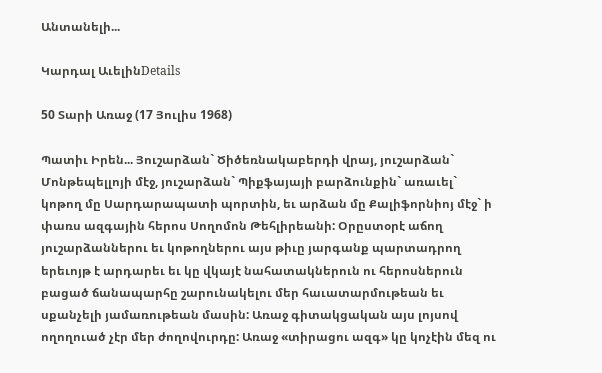Անտանելի...

Կարդալ ԱւելինDetails

50 Տարի Առաջ (17 Յուլիս 1968)

Պատիւ Իրեն... Յուշարձան` Ծիծեռնակաբերդի վրայ, յուշարձան` Մոնթեպելլոյի մէջ, յուշարձան` Պիքֆայայի բարձունքին` առաւել` կոթող մը Սարդարապատի պորտին, եւ արձան մը Քալիֆորնիոյ մէջ` ի փառս ազգային հերոս Սողոմոն Թեհլիրեանի: Օրըստօրէ աճող յուշարձաններու եւ կոթողներու այս թիւը յարգանք պարտադրող երեւոյթ է արդարեւ եւ կը վկայէ նահատակներուն ու հերոսներուն բացած ճանապարհը շարունակելու մեր հաւատարմութեան եւ սքանչելի յամառութեան մասին: Առաջ գիտակցական այս լոյսով ողողուած չէր մեր ժողովուրդը: Առաջ «տիրացու ազգ» կը կոչէին մեզ ու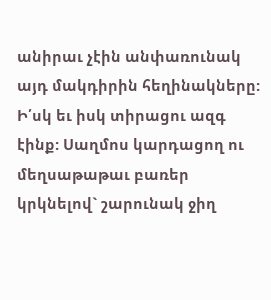անիրաւ չէին անփառունակ այդ մակդիրին հեղինակները: Ի՛սկ եւ իսկ տիրացու ազգ էինք: Սաղմոս կարդացող ու մեղսաթաթաւ բառեր կրկնելով` շարունակ ջիղ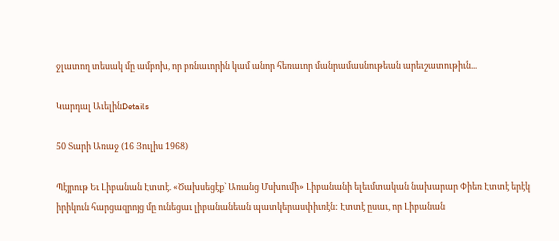ջլատող տեսակ մը ամբոխ, որ բռնաւորին կամ անոր հեռաւոր մանրամասնութեան արեւշատութիւն...

Կարդալ ԱւելինDetails

50 Տարի Առաջ (16 Յուլիս 1968)

Պէյրութ Եւ Լիբանան Էտտէ. «Ծախսեցէք` Առանց Մսխումի» Լիբանանի ելեւմտական նախարար Փիեռ Էտտէ երէկ իրիկուն հարցազրոյց մը ունեցաւ լիբանանեան պատկերասփիւռէն: Էտտէ ըսաւ, որ Լիբանան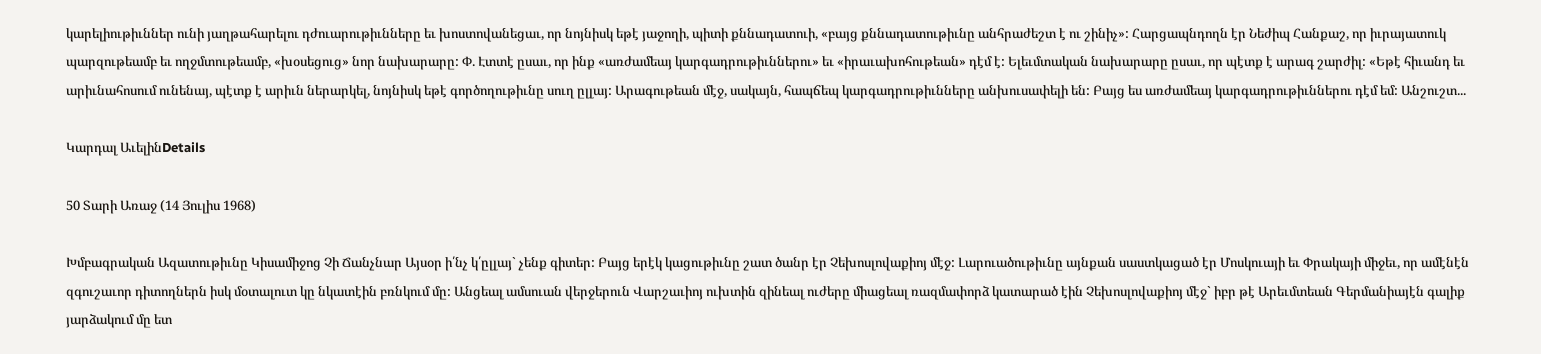կարելիութիւններ ունի յաղթահարելու դժուարութիւնները եւ խոստովանեցաւ, որ նոյնիսկ եթէ յաջողի, պիտի քննադատուի, «բայց քննադատութիւնը անհրաժեշտ է ու շինիչ»: Հարցապնդողն էր Նեժիպ Հանքաշ, որ իւրայատուկ պարզութեամբ եւ ողջմտութեամբ, «խօսեցուց» նոր նախարարը: Փ. Էտտէ ըսաւ, որ ինք «առժամեայ կարգադրութիւններու» եւ «իրաւախոհութեան» դէմ է: Ելեւմտական նախարարը ըսաւ, որ պէտք է արագ շարժիլ: «Եթէ հիւանդ եւ արիւնահոսում ունենայ, պէտք է արիւն ներարկել, նոյնիսկ եթէ գործողութիւնը սուղ ըլլայ: Արագութեան մէջ, սակայն, հապճեպ կարգադրութիւնները անխուսափելի են: Բայց ես առժամեայ կարգադրութիւններու դէմ եմ: Անշուշտ...

Կարդալ ԱւելինDetails

50 Տարի Առաջ (14 Յուլիս 1968)

Խմբագրական Ազատութիւնը Կիսամիջոց Չի Ճանչնար Այսօր ի՛նչ կ՛ըլլայ` չենք գիտեր: Բայց երէկ կացութիւնը շատ ծանր էր Չեխոսլովաքիոյ մէջ: Լարուածութիւնը այնքան սաստկացած էր Մոսկուայի եւ Փրակայի միջեւ, որ ամէնէն զգուշաւոր դիտողներն իսկ մօտալուտ կը նկատէին բռնկում մը: Անցեալ ամսուան վերջերուն Վարշաւիոյ ուխտին զինեալ ուժերը միացեալ ռազմափորձ կատարած էին Չեխոսլովաքիոյ մէջ` իբր թէ Արեւմտեան Գերմանիայէն գալիք յարձակում մը ետ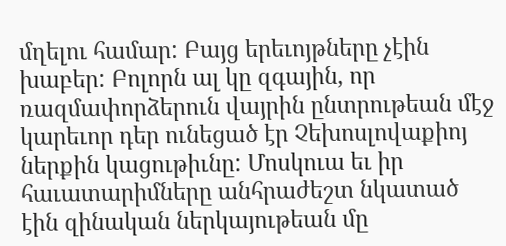մղելու համար: Բայց երեւոյթները չէին խաբեր: Բոլորն ալ կը զգային, որ ռազմափորձերուն վայրին ընտրութեան մէջ կարեւոր դեր ունեցած էր Չեխոսլովաքիոյ ներքին կացութիւնը: Մոսկուա եւ իր հաւատարիմները անհրաժեշտ նկատած էին զինական ներկայութեան մը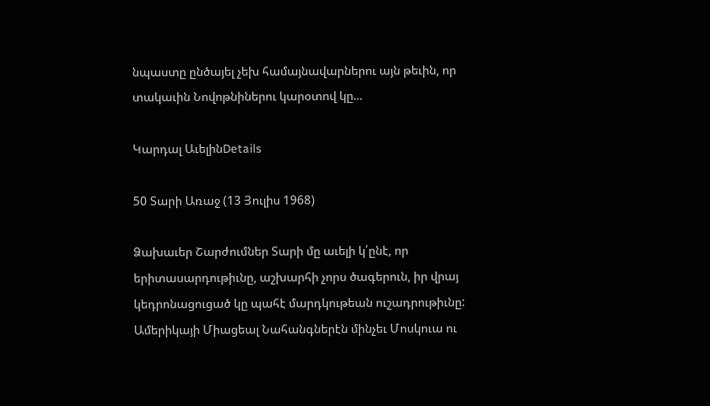նպաստը ընծայել չեխ համայնավարներու այն թեւին, որ տակաւին Նովոթնիներու կարօտով կը...

Կարդալ ԱւելինDetails

50 Տարի Առաջ (13 Յուլիս 1968)

Ձախաւեր Շարժումներ Տարի մը աւելի կ՛ընէ, որ երիտասարդութիւնը, աշխարհի չորս ծագերուն, իր վրայ կեդրոնացուցած կը պահէ մարդկութեան ուշադրութիւնը: Ամերիկայի Միացեալ Նահանգներէն մինչեւ Մոսկուա ու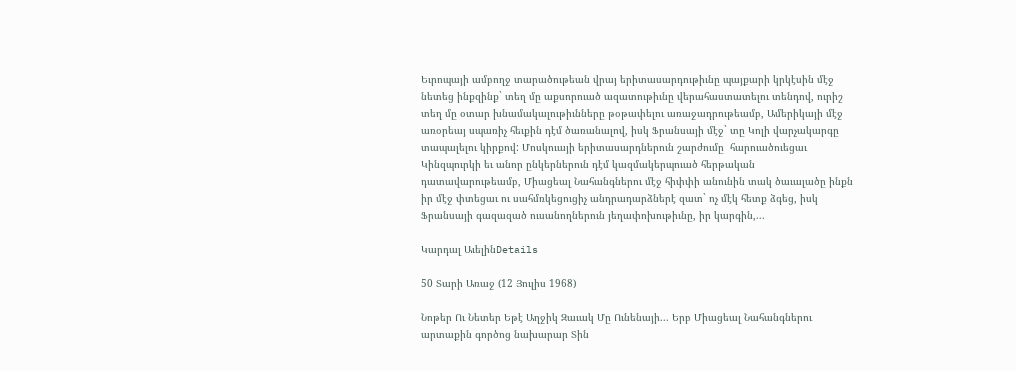Եւրոպայի ամբողջ տարածութեան վրայ երիտասարդութիւնը պայքարի կրկէսին մէջ նետեց ինքզինք` տեղ մը աքսորուած ազատութիւնը վերահաստատելու տենդով, ուրիշ տեղ մը օտար խնամակալութիւնները թօթափելու առաջադրութեամբ, Ամերիկայի մէջ առօրեայ սպառիչ հեւքին դէմ ծառանալով, իսկ Ֆրանսայի մէջ` տը Կոլի վարչակարգը տապալելու կիրքով: Մոսկուայի երիտասարդներուն շարժումը  հարուածուեցաւ Կինզպուրկի եւ անոր ընկերներուն դէմ կազմակերպուած հերթական դատավարութեամբ, Միացեալ Նահանգներու մէջ հիփփի անունին տակ ծաւալածը ինքն իր մէջ փտեցաւ ու սահմռկեցուցիչ անդրադարձներէ զատ` ոչ մէկ հետք ձգեց, իսկ Ֆրանսայի գազազած ուսանողներուն յեղափոխութիւնը, իր կարգին,...

Կարդալ ԱւելինDetails

50 Տարի Առաջ (12 Յուլիս 1968)

Նոթեր Ու Նետեր Եթէ Աղջիկ Զաւակ Մը Ունենայի... Երբ Միացեալ Նահանգներու արտաքին գործոց նախարար Տին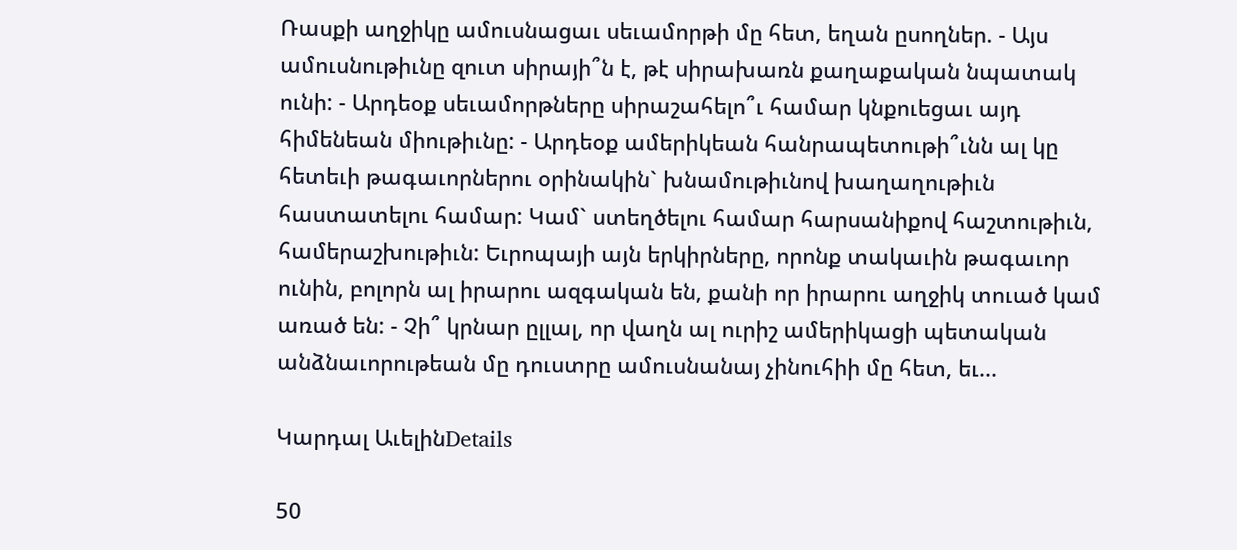Ռասքի աղջիկը ամուսնացաւ սեւամորթի մը հետ, եղան ըսողներ. - Այս ամուսնութիւնը զուտ սիրայի՞ն է, թէ սիրախառն քաղաքական նպատակ ունի: - Արդեօք սեւամորթները սիրաշահելո՞ւ համար կնքուեցաւ այդ հիմենեան միութիւնը: - Արդեօք ամերիկեան հանրապետութի՞ւնն ալ կը հետեւի թագաւորներու օրինակին` խնամութիւնով խաղաղութիւն հաստատելու համար: Կամ` ստեղծելու համար հարսանիքով հաշտութիւն, համերաշխութիւն: Եւրոպայի այն երկիրները, որոնք տակաւին թագաւոր ունին, բոլորն ալ իրարու ազգական են, քանի որ իրարու աղջիկ տուած կամ առած են: - Չի՞ կրնար ըլլալ, որ վաղն ալ ուրիշ ամերիկացի պետական անձնաւորութեան մը դուստրը ամուսնանայ չինուհիի մը հետ, եւ...

Կարդալ ԱւելինDetails

50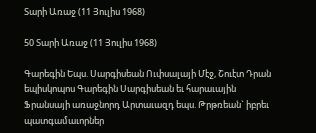Տարի Առաջ (11 Յուլիս 1968)

50 Տարի Առաջ (11 Յուլիս 1968)

Գարեգին Եպս. Սարգիսեան Ուփսալայի Մէջ, Շուէտ Դրան եպիսկոպոս Գարեգին Սարգիսեան եւ հարաւային Ֆրանսայի առաջնորդ Արտաւազդ եպս. Թրթռեան` իբրեւ պատգամաւորներ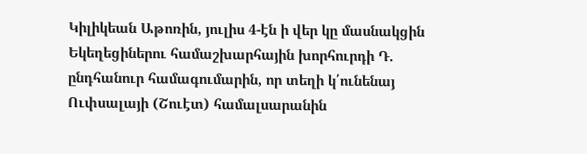Կիլիկեան Աթոռին, յուլիս 4-էն ի վեր կը մասնակցին Եկեղեցիներու համաշխարհային խորհուրդի Դ. ընդհանուր համագումարին, որ տեղի կ՛ունենայ Ուփսալայի (Շուէտ) համալսարանին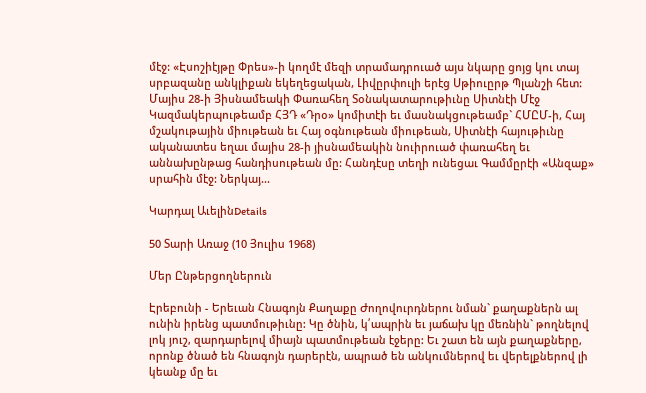մէջ: «Էսոշիէյթը Փրես»-ի կողմէ մեզի տրամադրուած այս նկարը ցոյց կու տայ սրբազանը անկլիքան եկեղեցական, Լիվըրփուլի երէց Սթիուըրթ Պլանշի հետ: Մայիս 28-ի Յիսնամեակի Փառահեղ Տօնակատարութիւնը Սիտնէի Մէջ Կազմակերպութեամբ ՀՅԴ «Դրօ» կոմիտէի եւ մասնակցութեամբ` ՀՄԸՄ-ի, Հայ մշակութային միութեան եւ Հայ օգնութեան միութեան, Սիտնէի հայութիւնը ականատես եղաւ մայիս 28-ի յիսնամեակին նուիրուած փառահեղ եւ աննախընթաց հանդիսութեան մը: Հանդէսը տեղի ունեցաւ Գամմըրէի «Անզաք» սրահին մէջ: Ներկայ...

Կարդալ ԱւելինDetails

50 Տարի Առաջ (10 Յուլիս 1968)

Մեր Ընթերցողներուն

Էրեբունի - Երեւան Հնագոյն Քաղաքը Ժողովուրդներու նման` քաղաքներն ալ ունին իրենց պատմութիւնը: Կը ծնին, կ՛ապրին եւ յաճախ կը մեռնին` թողնելով լոկ յուշ, զարդարելով միայն պատմութեան էջերը: Եւ շատ են այն քաղաքները, որոնք ծնած են հնագոյն դարերէն, ապրած են անկումներով եւ վերելքներով լի կեանք մը եւ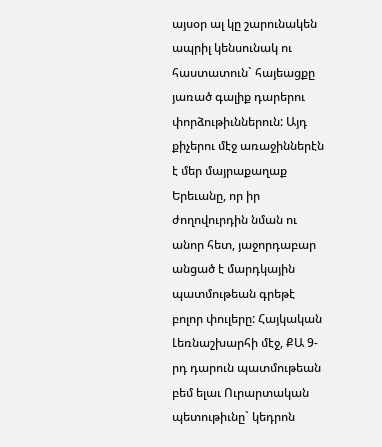այսօր ալ կը շարունակեն ապրիլ կենսունակ ու հաստատուն` հայեացքը յառած գալիք դարերու փորձութիւններուն: Այդ քիչերու մէջ առաջիններէն է մեր մայրաքաղաք Երեւանը, որ իր ժողովուրդին նման ու անոր հետ, յաջորդաբար անցած է մարդկային պատմութեան գրեթէ բոլոր փուլերը: Հայկական Լեռնաշխարհի մէջ, ՔԱ 9-րդ դարուն պատմութեան բեմ ելաւ Ուրարտական պետութիւնը` կեդրոն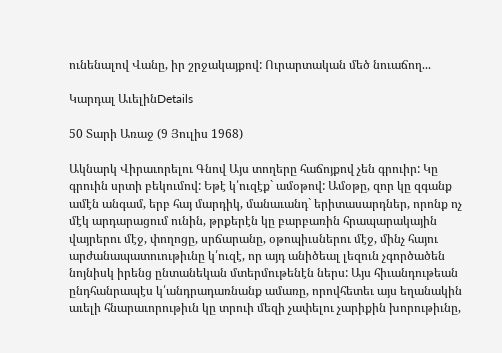ունենալով Վանը, իր շրջակայքով: Ուրարտական մեծ նուաճող...

Կարդալ ԱւելինDetails

50 Տարի Առաջ (9 Յուլիս 1968)

Ակնարկ Վիրաւորելու Գնով Այս տողերը հաճոյքով չեն գրուիր: Կը գրուին սրտի բեկումով: Եթէ կ՛ուզէք` ամօթով: Ամօթը, զոր կը զգանք ամէն անգամ, երբ հայ մարդիկ, մանաւանդ` երիտասարդներ, որոնք ոչ մէկ արդարացում ունին, թրքերէն կը բարբառին հրապարակային վայրերու մէջ, փողոցը, սրճարանը, օթոպիւսներու մէջ, մինչ հայու արժանապատուութիւնը կ՛ուզէ, որ այդ անիծեալ լեզուն չգործածեն նոյնիսկ իրենց ընտանեկան մտերմութենէն ներս: Այս հիւանդութեան ընդհանրապէս կ՛անդրադառնանք ամառը, որովհետեւ այս եղանակին աւելի հնարաւորութիւն կը տրուի մեզի չափելու չարիքին խորութիւնը,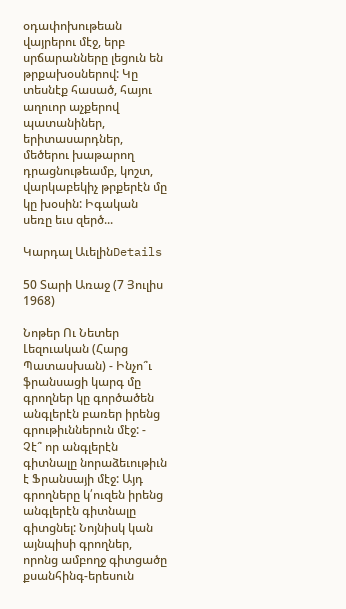օդափոխութեան վայրերու մէջ, երբ սրճարանները լեցուն են թրքախօսներով: Կը տեսնէք հասած, հայու աղուոր աչքերով պատանիներ, երիտասարդներ, մեծերու խաթարող դրացնութեամբ, կոշտ, վարկաբեկիչ թրքերէն մը կը խօսին: Իգական սեռը եւս զերծ...

Կարդալ ԱւելինDetails

50 Տարի Առաջ (7 Յուլիս 1968)

Նոթեր Ու Նետեր  Լեզուական (Հարց Պատասխան) - Ինչո՞ւ ֆրանսացի կարգ մը գրողներ կը գործածեն անգլերէն բառեր իրենց գրութիւններուն մէջ: - Չէ՞ որ անգլերէն գիտնալը նորաձեւութիւն է Ֆրանսայի մէջ: Այդ գրողները կ՛ուզեն իրենց անգլերէն գիտնալը գիտցնել: Նոյնիսկ կան այնպիսի գրողներ, որոնց ամբողջ գիտցածը քսանհինգ-երեսուն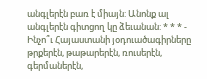անգլերէն բառ է միայն: Անոնք ալ անգլերէն գիտցող կը ձեւանան: * * * - Ինչո՞ւ Հայաստանի յօդուածագիրները թրքերէն, թաթարերէն, ռուսերէն, գերմաներէն,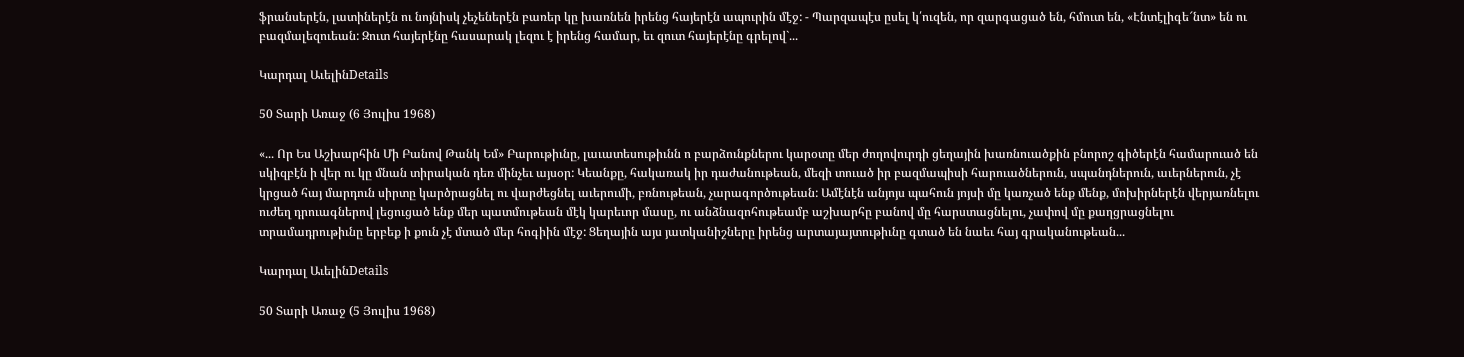ֆրանսերէն, լատիներէն ու նոյնիսկ չեչեներէն բառեր կը խառնեն իրենց հայերէն ապուրին մէջ: - Պարզապէս ըսել կ՛ուզեն, որ զարգացած են, հմուտ են, «Էնտէլիգե՜նտ» են ու բազմալեզուեան: Զուտ հայերէնը հասարակ լեզու է իրենց համար, եւ զուտ հայերէնը գրելով`...

Կարդալ ԱւելինDetails

50 Տարի Առաջ (6 Յուլիս 1968)

«... Որ Ես Աշխարհին Մի Բանով Թանկ Եմ» Բարութիւնը, լաւատեսութիւնն ո բարձունքներու կարօտը մեր ժողովուրդի ցեղային խառնուածքին բնորոշ գիծերէն համարուած են սկիզբէն ի վեր ու կը մնան տիրական դեռ մինչեւ այսօր: Կեանքը, հակառակ իր դաժանութեան, մեզի տուած իր բազմապիսի հարուածներուն, սպանդներուն, աւերներուն, չէ կրցած հայ մարդուն սիրտը կարծրացնել ու վարժեցնել աւերումի, բռնութեան, չարագործութեան: Ամէնէն անյոյս պահուն յոյսի մը կառչած ենք մենք, մոխիրներէն վերյառնելու ուժեղ դրուագներով լեցուցած ենք մեր պատմութեան մէկ կարեւոր մասը, ու անձնազոհութեամբ աշխարհը բանով մը հարստացնելու, չափով մը քաղցրացնելու տրամադրութիւնը երբեք ի քուն չէ մտած մեր հոգիին մէջ: Ցեղային այս յատկանիշները իրենց արտայայտութիւնը գտած են նաեւ հայ գրականութեան...

Կարդալ ԱւելինDetails

50 Տարի Առաջ (5 Յուլիս 1968)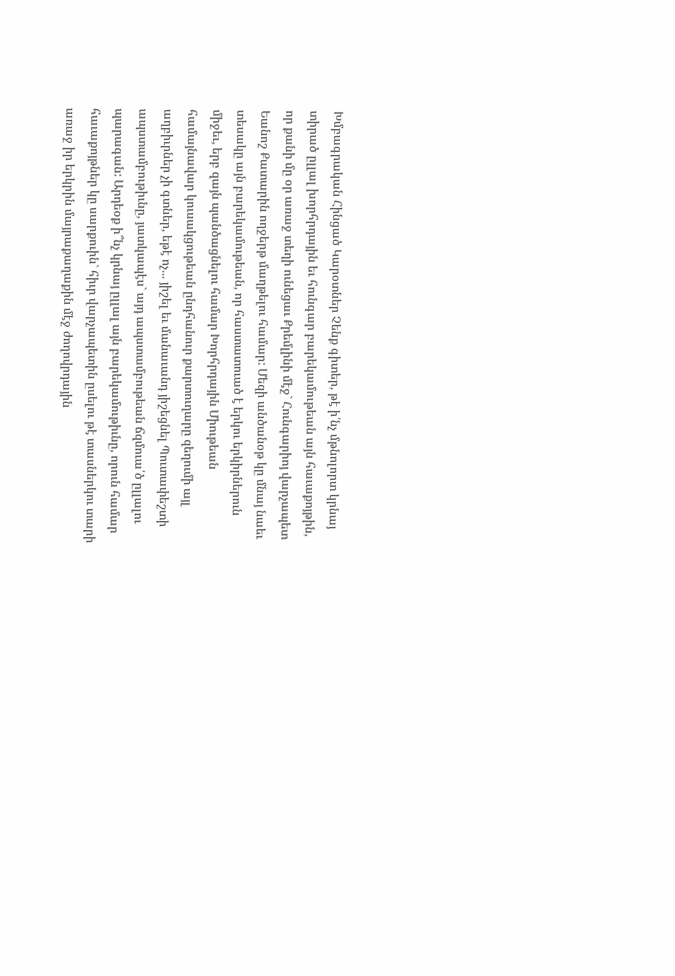Խմբագրական Հինցած Կարօտներ Չենք գիտեր, թէ ի՛նչ մթնոլորտ կրնայ տիրած ըլլալ խորհրդային եւ հունգար բարեկամութեան այն հաւաքոյթին, որ քանի մը օր առաջ տեղի ունեցաւ Քրեմլինի մէջ` Հունգարիոյ վարչապետ Եանոշ Քատարին ողջերթ մաղթելու համար: Մեզի անծանօթ կը մնայ նաեւ տեսակը այն բարեկամութեան, որ հաստատուած է երկու երկիրներուն միջեւ, երբ զայն պանծացնելու համար Խորհրդային Միութեան համայնավար կուսակցութեան ընդհանուր քարտուղարը զեղումի այլ աղբիւրներ չի գտներ, եթէ ոչ... յիշել եւ մանաւանդ յիշեցնել Պուտափեշտի ապստամբութիւնը, յատկապէս` այդ ապստամբութեան ճզմուա՛ծ ըլլալու պարագան: Արդեօք ի՞նչ կրնայ ըլլալ այն բարեկամութիւնը, որուն համար հաւաքոյթներ կը սարքուին` հիւր վարչապետին ըսելու թէ տասներկու տարի առաջ իր երկրին մայրաքաղաքին մէջ ժողովրդային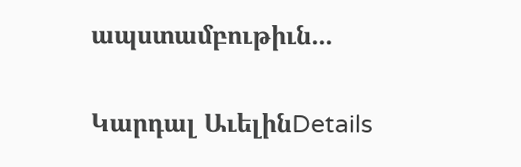ապստամբութիւն...

Կարդալ ԱւելինDetails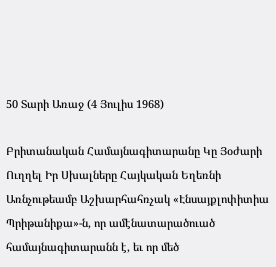50 Տարի Առաջ (4 Յուլիս 1968)

Բրիտանական Համայնագիտարանը Կը Յօժարի Ուղղել Իր Սխալները Հայկական Եղեռնի Առնչութեամբ Աշխարհահռչակ «Էնսայքլոփիտիա Պրիթանիքա»-ն, որ ամէնատարածուած համայնագիտարանն է, եւ որ մեծ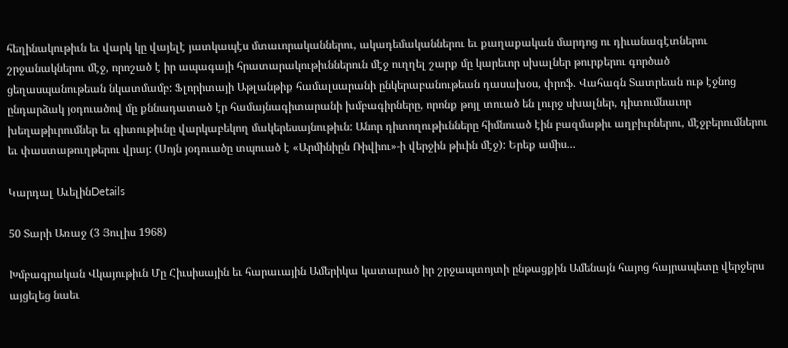հեղինակութիւն եւ վարկ կը վայելէ յատկապէս մտաւորականներու, ակադեմականներու եւ քաղաքական մարդոց ու դիւանագէտներու շրջանակներու մէջ, որոշած է իր ապագայի հրատարակութիւններուն մէջ ուղղել շարք մը կարեւոր սխալներ թուրքերու գործած ցեղասպանութեան նկատմամբ: Ֆլորիտայի Աթլանթիք համալսարանի ընկերաբանութեան դասախօս, փրոֆ. Վահագն Տատրեան ութ էջնոց ընդարձակ յօդուածով մը քննադատած էր համայնագիտարանի խմբագիրները, որոնք թոյլ տուած են լուրջ սխալներ, դիտումնաւոր խեղաթիւրումներ եւ գիտութիւնը վարկաբեկող մակերեսայնութիւն: Անոր դիտողութիւնները հիմնուած էին բազմաթիւ աղբիւրներու, մէջբերումներու եւ փաստաթուղթերու վրայ: (Սոյն յօդուածը տպուած է «Արմինիըն Ռիվիու»-ի վերջին թիւին մէջ): Երեք ամիս...

Կարդալ ԱւելինDetails

50 Տարի Առաջ (3 Յուլիս 1968)

Խմբագրական Վկայութիւն Մը Հիւսիսային եւ հարաւային Ամերիկա կատարած իր շրջապտոյտի ընթացքին Ամենայն հայոց հայրապետը վերջերս այցելեց նաեւ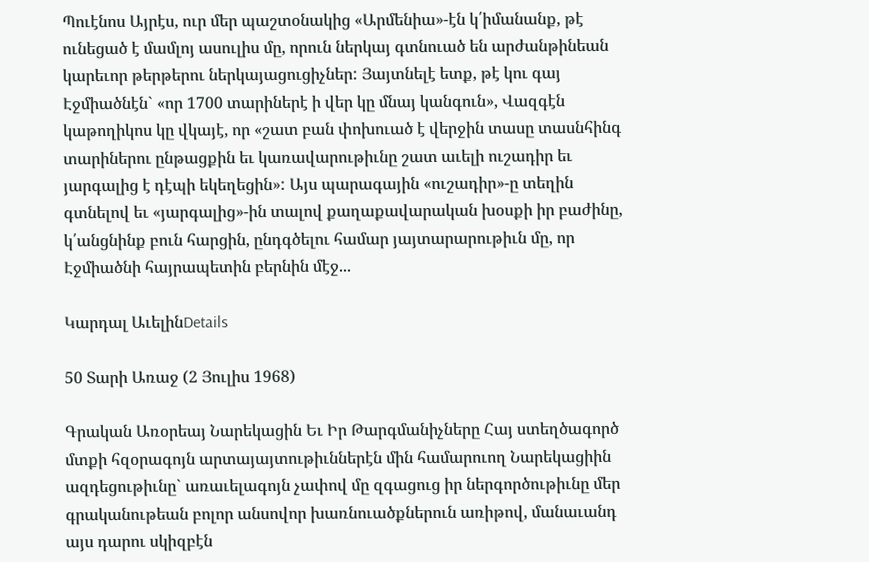Պուէնոս Այրէս, ուր մեր պաշտօնակից «Արմենիա»-էն կ՛իմանանք, թէ ունեցած է մամլոյ ասուլիս մը, որուն ներկայ գտնուած են արժանթինեան կարեւոր թերթերու ներկայացուցիչներ: Յայտնելէ ետք, թէ կու գայ Էջմիածնէն` «որ 1700 տարիներէ ի վեր կը մնայ կանգուն», Վազգէն կաթողիկոս կը վկայէ, որ «շատ բան փոխուած է վերջին տասը տասնհինգ տարիներու ընթացքին եւ կառավարութիւնը շատ աւելի ուշադիր եւ յարգալից է դէպի եկեղեցին»: Այս պարագային «ուշադիր»-ը տեղին գտնելով եւ «յարգալից»-ին տալով քաղաքավարական խօսքի իր բաժինը, կ՛անցնինք բուն հարցին, ընդգծելու համար յայտարարութիւն մը, որ Էջմիածնի հայրապետին բերնին մէջ...

Կարդալ ԱւելինDetails

50 Տարի Առաջ (2 Յուլիս 1968)

Գրական Առօրեայ Նարեկացին Եւ Իր Թարգմանիչները Հայ ստեղծագործ մտքի հզօրագոյն արտայայտութիւններէն մին համարուող Նարեկացիին ազդեցութիւնը` առաւելագոյն չափով մը զգացուց իր ներգործութիւնը մեր գրականութեան բոլոր անսովոր խառնուածքներուն առիթով, մանաւանդ այս դարու սկիզբէն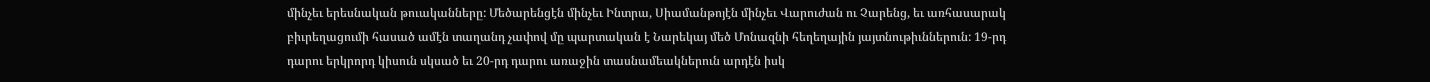մինչեւ երեսնական թուականները: Մեծարենցէն մինչեւ Ինտրա, Սիամանթոյէն մինչեւ Վարուժան ու Չարենց, եւ առհասարակ բիւրեղացումի հասած ամէն տաղանդ չափով մը պարտական է Նարեկայ մեծ Մոնազնի հեղեղային յայտնութիւններուն: 19-րդ դարու երկրորդ կիսուն սկսած եւ 20-րդ դարու առաջին տասնամեակներուն արդէն իսկ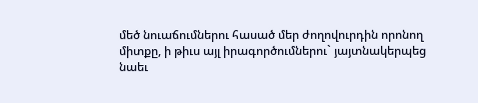մեծ նուաճումներու հասած մեր ժողովուրդին որոնող միտքը, ի թիւս այլ իրագործումներու` յայտնակերպեց նաեւ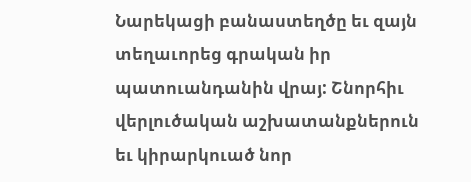Նարեկացի բանաստեղծը եւ զայն տեղաւորեց գրական իր պատուանդանին վրայ: Շնորհիւ վերլուծական աշխատանքներուն եւ կիրարկուած նոր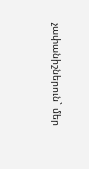չափանիշներուն` մեր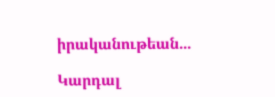իրականութեան...

Կարդալ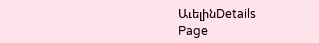ԱւելինDetails
Page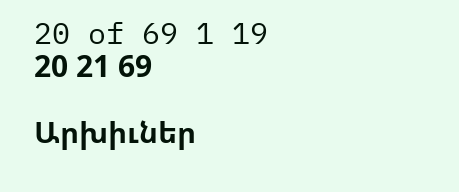20 of 69 1 19 20 21 69

Արխիւներ